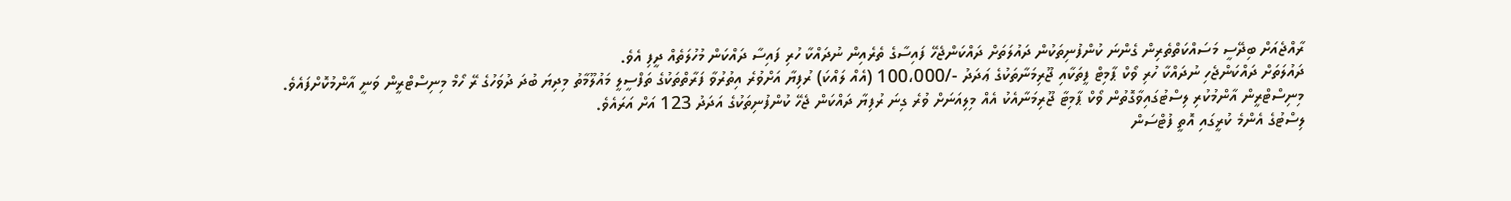ރާއްޖެއަށް ބިދޭސީ މަސައްކަތްތެރިން ގެންނަ ކުންފުނިތަކުން ދައުލަތަށް ދައްކަންޖެހޭ ފައިސާގެ ތެރެއިން ނުދައްކާ ހުރި ފައިސާ ދައްކަން މުހުލަތެއް ދީފި އެވެ.
ދައުލަތަށް ދައްކަންޖެހި ނުދައްކާ ހުރި ވޯކް ޕާމިޓް ފީތަކާއި ޖޫރިމަނާތަކުގެ ޢަދަދު -/100،000 (އެއް ލައްކަ) ރުފިޔާ އަށްވުރެ އިތުރުވާ ފަރާތްތަކުގެ ތަފްސީލީ މައުލޫމާތު މިދިޔަ ބުދަ ދުވަހުގެ ރޭ ހޯމް މިނިސްޓްރީން ވަނީ އާންމުކޮށްފައެވެ.
މިނިސްޓްރީން އާންމުކުރި ލިސްޓުގައިވާގޮތުން ވޯކް ޕާމިޓާ ޖޫރިމަނާއެކު އެއް މިލިއަނަށް ވުރެ ގިނަ ރުފިޔާ ދައްކަން ޖެހޭ ކުންފުނިތަކުގެ އަދަދު 123 އަށް އަރައެވެ.
ލިސްޓުގެ އެންމެ ކުރީގައި އޮތީ ފުޓްސަން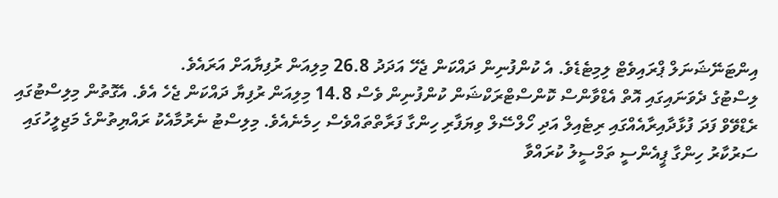އިންޓަނޭޝަނަލް ޕްރައިވެޓް ލިމިޓެޑެވެ. އެ ކުންފުނިން ދައްކަން ޖެހޭ އަދަދު 26.8 މިލިއަން ރުފިޔާއަށް އަރައެވެ.
ލިސްޓުގެ ދެވަނައިގައި އޮތް އެޑްވާންސް ކޮންސްޓްރަކްޝަން ކުންފުނިން ވެސް 14.8 މިލިއަން ރުފިޔާ ދައްކަން ޖެހެ އެވެ. އެގޮތުން މިލިސްޓުގައި ރެޑްވޭވް ފަދަ ފުޅާދާއިރާއެއްގައި ރިޓެއިލް އަދި ހޯލްސޭލް ވިޔަފާރި ހިންގާ ފަރާތްތައްވެސް ހިމެނެއެވެ. މިލިސްޓު ނެރުމާއެކު ރައްޔިތުންގެ މަޖިލީހުގައި ސަރުކާރު ހިންގާ ޕީއެންސީ ތަމްސީލު ކުރައްވާ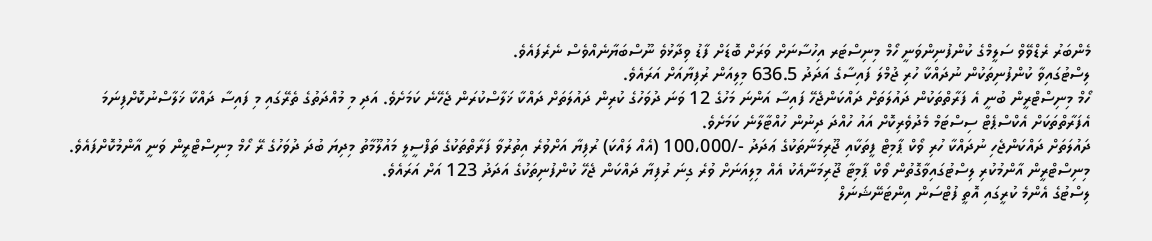މެންބަރު ރެޑްވޭވް ސަލީމްގެ ކުންފުނިންވަނީ ހޯމް މިނިސްޓަރ އިހުސާނަށް ވަރަށް ބޮޑަށް ފާޑު ވިދާޅުވެ ނޫސްބަޔާނެއްވެސް ނެރެފައެވެ.
ލިސްޓުގައިވާ ކުންފުނިތަކުން ނުދައްކާ ހުރި ޖުމްލަ ފައިސާގެ އަދަދު 636.5 މިލިއަން ރުފިޔާއަށް އަރައެވެ.
ހޯމް މިނިސްޓްރީން ބުނީ އެ ފަރާތްތަކުން ދައުލަތަށް ދައްކަންޖެހޭ ފައިސާ އަންނަ މަހުގެ 12 ވަނަ ދުވަހުގެ ކުރިން ދައުލަތަށް ދައްކާ ޚަލާސްކުރަން ޖެހޭނެ ކަމަށެވެ. އަދި މި މުއްދަތުގެ ތެރޭގައި މި ފައިސާ ދައްކާ ޚަލާސްނުކޮށްފިނަމަ އެފަރާތްތަކަށް އެކްސްޕެޓް ސިސްޓަމް މެދުވެރިކޮށް އައު ހުއްދަ ދިނުން ހުއްޓާލާނެ ކަމަށެވެ.
ދައުލަތަށް ދައްކަންޖެހި ނުދައްކާ ހުރި ވޯކް ޕާމިޓް ފީތަކާއި ޖޫރިމަނާތަކުގެ ޢަދަދު -/100،000 (އެއް ލައްކަ) ރުފިޔާ އަށްވުރެ އިތުރުވާ ފަރާތްތަކުގެ ތަފްސީލީ މައުލޫމާތު މިދިޔަ ބުދަ ދުވަހުގެ ރޭ ހޯމް މިނިސްޓްރީން ވަނީ އާންމުކޮށްފައެވެ.
މިނިސްޓްރީން އާންމުކުރި ލިސްޓުގައިވާގޮތުން ވޯކް ޕާމިޓާ ޖޫރިމަނާއެކު އެއް މިލިއަނަށް ވުރެ ގިނަ ރުފިޔާ ދައްކަން ޖެހޭ ކުންފުނިތަކުގެ އަދަދު 123 އަށް އަރައެވެ.
ލިސްޓުގެ އެންމެ ކުރީގައި އޮތީ ފުޓްސަން އިންޓަނޭޝަނަލް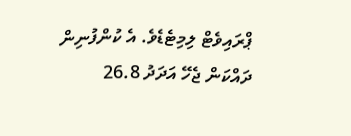ޕްރައިވެޓް ލިމިޓެޑެވެ. އެ ކުންފުނިން ދައްކަން ޖެހޭ އަދަދު 26.8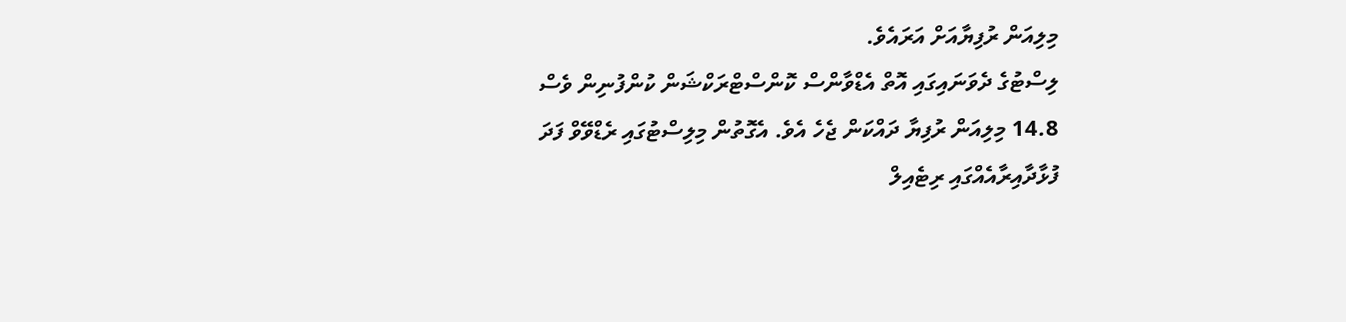މިލިއަން ރުފިޔާއަށް އަރައެވެ.
ލިސްޓުގެ ދެވަނައިގައި އޮތް އެޑްވާންސް ކޮންސްޓްރަކްޝަން ކުންފުނިން ވެސް 14.8 މިލިއަން ރުފިޔާ ދައްކަން ޖެހެ އެވެ. އެގޮތުން މިލިސްޓުގައި ރެޑްވޭވް ފަދަ ފުޅާދާއިރާއެއްގައި ރިޓެއިލް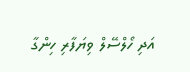އަދި ހޯލްސޭލް ވިޔަފާރި ހިންގާ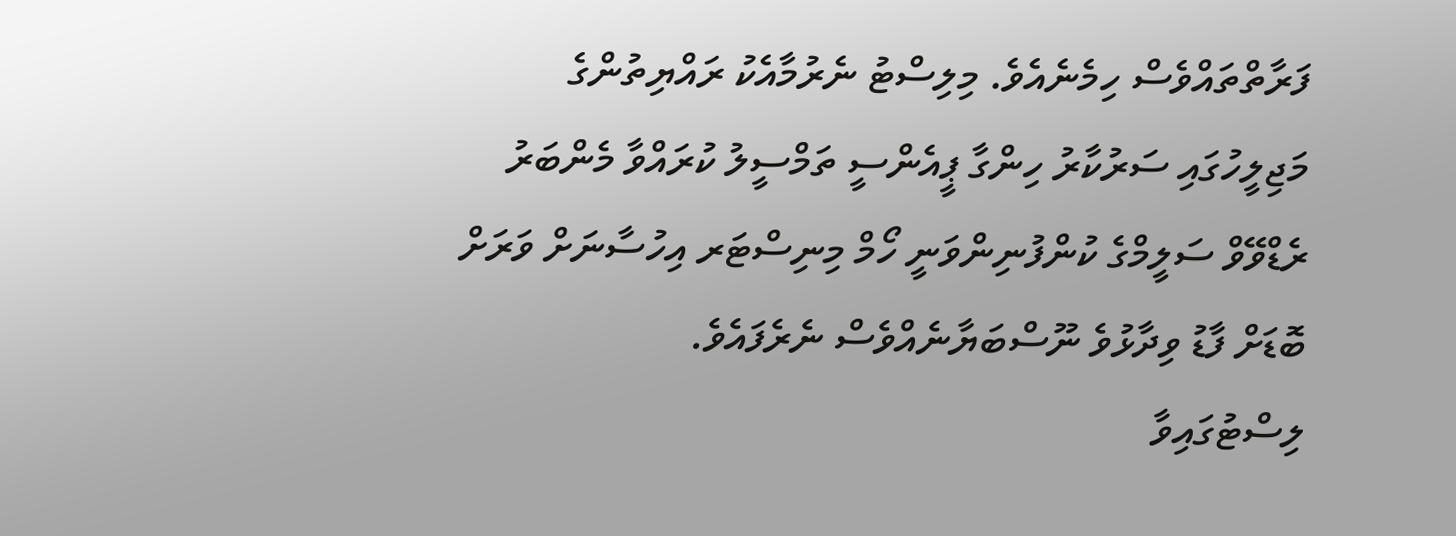ފަރާތްތައްވެސް ހިމެނެއެވެ. މިލިސްޓު ނެރުމާއެކު ރައްޔިތުންގެ މަޖިލީހުގައި ސަރުކާރު ހިންގާ ޕީއެންސީ ތަމްސީލު ކުރައްވާ މެންބަރު ރެޑްވޭވް ސަލީމްގެ ކުންފުނިންވަނީ ހޯމް މިނިސްޓަރ އިހުސާނަށް ވަރަށް ބޮޑަށް ފާޑު ވިދާޅުވެ ނޫސްބަޔާނެއްވެސް ނެރެފައެވެ.
ލިސްޓުގައިވާ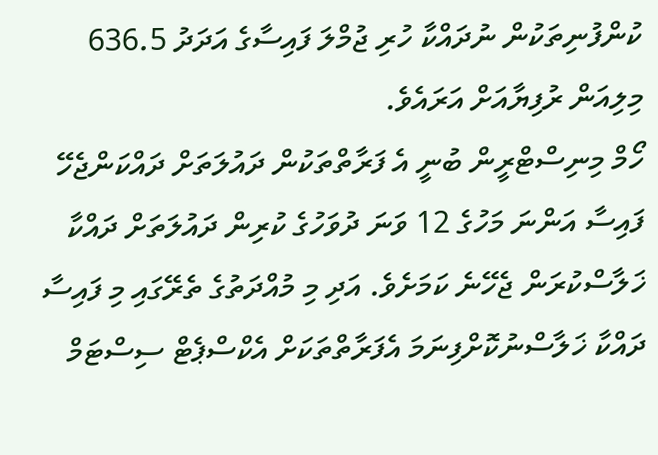ކުންފުނިތަކުން ނުދައްކާ ހުރި ޖުމްލަ ފައިސާގެ އަދަދު 636.5 މިލިއަން ރުފިޔާއަށް އަރައެވެ.
ހޯމް މިނިސްޓްރީން ބުނީ އެ ފަރާތްތަކުން ދައުލަތަށް ދައްކަންޖެހޭ ފައިސާ އަންނަ މަހުގެ 12 ވަނަ ދުވަހުގެ ކުރިން ދައުލަތަށް ދައްކާ ޚަލާސްކުރަން ޖެހޭނެ ކަމަށެވެ. އަދި މި މުއްދަތުގެ ތެރޭގައި މި ފައިސާ ދައްކާ ޚަލާސްނުކޮށްފިނަމަ އެފަރާތްތަކަށް އެކްސްޕެޓް ސިސްޓަމް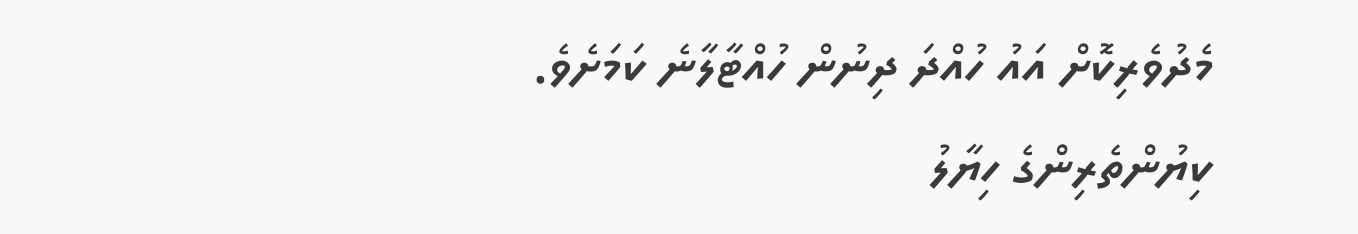މެދުވެރިކޮށް އައު ހުއްދަ ދިނުން ހުއްޓާލާނެ ކަމަށެވެ.
ކިޔުންތެރިންގެ ހިޔާލު